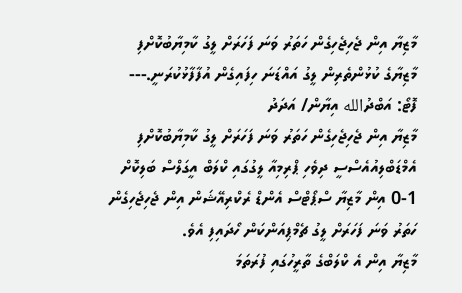މާޒިޔާ އިން ޖެހިޖެހިގެން ހަތަރު ވަނަ ފަހަރަށް ލީގު ކާމިޔާބުކޮށްފި
މާޒިޔާގެ ކުޅުންތެރިން ލީގު އައްޑަނަ ހިފައިގެން އުފާފާޅުކުރަނީ.--- ފޮޓޯ: އަބްދުالله އިޔާން/ އަދަދު
މާޒިޔާ އިން ޖެހިޖެހިގެން ހަތަރު ވަނަ ފަހަރަށް ލީގު ކާމިޔާބުކޮށްފި
އެމްޑަބްލިއުއެސްސީ ދިވެހި ޕްރިމިއާ ލީގުގައި ކްލަބް އީގަލްސް ބަލިކޮށް 1-0 އިން މާޒިޔާ ސްޕޯޓްސް އެންޑް ރެކްރިއޭޝަން އިން ޖެހިޖެހިގެން ހަތަރު ވަނަ ފަހަރަށް ލީގު ޗެމްޕިއަންކަން ހޯދައިފި އެވެ.
މާޒިޔާ އިން އެ ކްލަބްގެ ތާރީހުގައި ފުރަތަމަ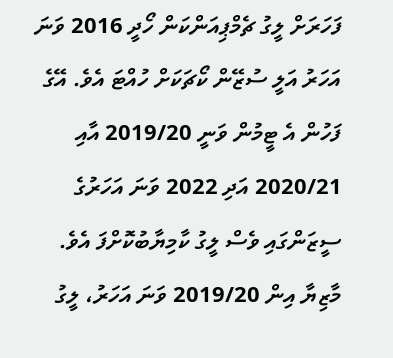ފަހަރަށް ލީގު ޗެމްޕިއަންކަން ހޯދީ 2016 ވަނަ އަހަރު އަލީ ސުޒޭން ކޯޗަކަށް ހުއްޓަ އެވެ. އޭގެ ފަހުން އެ ޓީމުން ވަނީ 2019/20 އާއި 2020/21 އަދި 2022 ވަނަ އަހަރުގެ ސީޒަންގައި ވެސް ލީގު ކާމިޔާބުކޮށްފަ އެވެ.
މާޒިޔާ އިން 2019/20 ވަނަ އަހަރު، ލީގު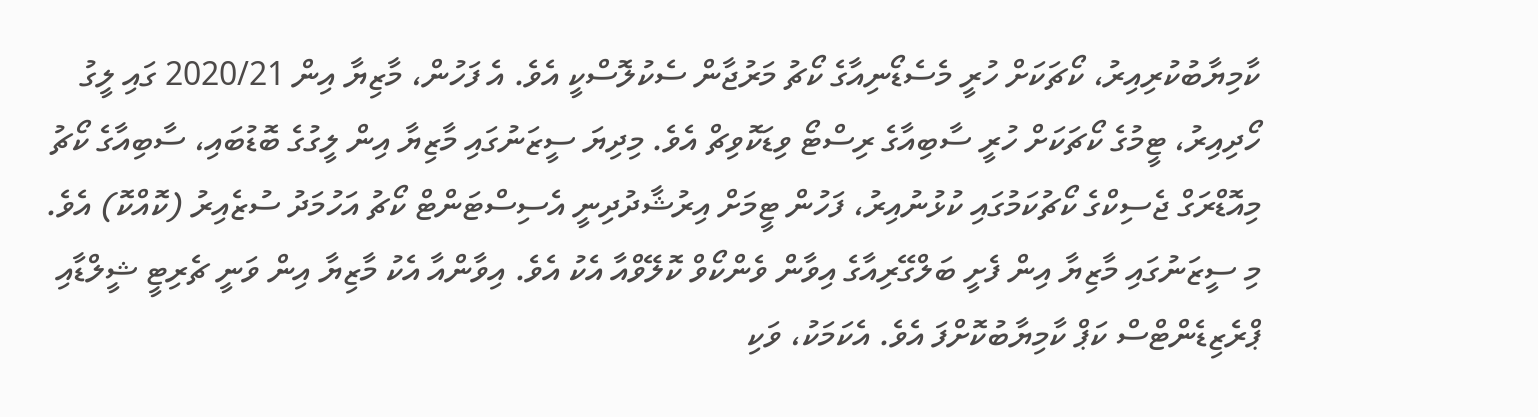ކާމިޔާބުކުރިއިރު، ކޯޗަކަށް ހުރީ މެސެޑޯނިއާގެ ކޯޗު މަރުޖާން ސެކުލޮސްކީ އެވެ. އެ ފަހުން، މާޒިޔާ އިން 2020/21 ގައި ލީގު ހޯދިއިރު، ޓީމުގެ ކޯޗަކަށް ހުރީ ސާބިއާގެ ރިސްޓޯ ވިޑަކޮވިޗް އެވެ. މިދިޔަ ސީޒަނުގައި މާޒިޔާ އިން ލީގުގެ ބޮޑުބައި، ސާބިއާގެ ކޯޗު މިއޮޑްރަގް ޖެސިކްގެ ކޯޗުކަމުގައި ކުޅުނުއިރު، ފަހުން ޓީމަށް އިރުޝާދުދިނީ އެސިސްޓަންޓް ކޯޗު އަހުމަދު ސުޒެއިރު (ކޮއްކޮ) އެވެ.
މި ސީޒަނުގައި މާޒިޔާ އިން ފެށީ ބަލްގޭރިއާގެ އިވާން ވެންކޯވް ކޮލޭވްއާ އެކު އެވެ. އިވާންއާ އެކު މާޒިޔާ އިން ވަނީ ޗެރިޓީ ޝީލްޑާއި ޕްރެޒިޑެންޓްސް ކަޕް ކާމިޔާބުކޮށްފަ އެވެ. އެކަމަކު، ވަކި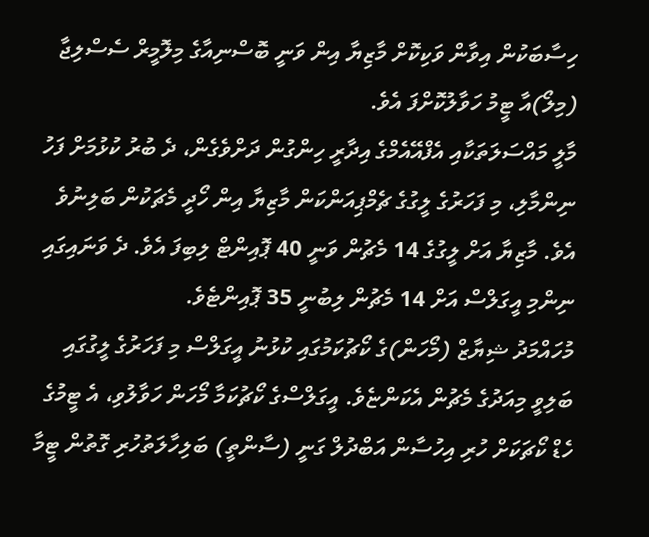ހިސާބަކުން އިވާން ވަކިކޮށް މާޒިޔާ އިން ވަނީ ބޮސްނިއާގެ މިލޮމީރް ސެސްލިޖާ (މިލޯ)އާ ޓީމު ހަވާލުކޮށްފަ އެވެ.
މާލީ މައްސަލަތަކާއި އެފްއޭއެމްގެ އިދާރީ ހިންގުން ދަށްވެގެން، ދެ ބުރު ކުޅުމަށް ފަހު ނިންމާލި، މި ފަހަރުގެ ލީގުގެ ޗެމްޕިއަންކަން މާޒިޔާ އިން ހޯދީ މެޗަކުން ބަލިނުވެ އެވެ. މާޒިޔާ އަށް ލީގުގެ 14 މެޗުން ވަނީ 40 ޕޮއިންޓް ލިބިފަ އެވެ. ދެ ވަނައިގައި ނިންމި އީގަލްސް އަށް 14 މެޗުން ލިބުނީ 35 ޕޮއިންޓެވެ.
މުހައްމަދު ޝިޔާޒް (މޯހަން)ގެ ކޯޗުކަމުގައި ކުޅުނު އީގަލްސް މި ފަހަރުގެ ލީގުގައި ބަލިވީ މިއަދުގެ މެޗުން އެކަންޏެވެ. އީގަލްސްގެ ކޯޗުކަމާ މޯހަން ހަވާލުވި، އެ ޓީމުގެ ހެޑް ކޯޗަކަށް ހުރި އިހުސާން އަބްދުލް ގަނީ (ސާންތީ) ބަލިހާލަތުހުރި ގޮތުން ޓީމާ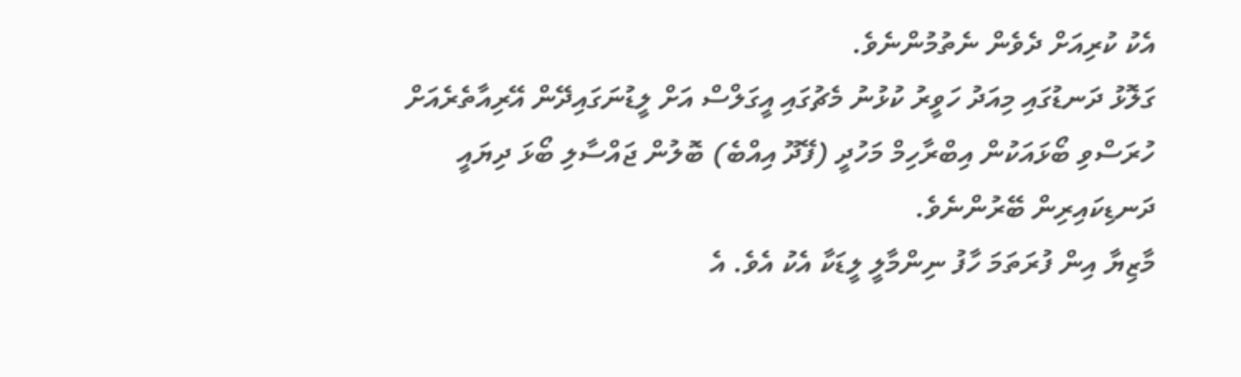އެކު ކުރިއަށް ދެވެން ނެތުމުންނެވެ.
ގަލޮޅު ދަނޑުގައި މިއަދު ހަވީރު ކުޅުނު މެޗުގައި އީގަލްސް އަށް ލީޑުނަގައިދޭން އޭރިއާތެރެއަށް ހުރަސްވި ބޯޅައަކުން އިބްރާހިމް މަހުދީ (ފޭދޫ އިއްބެ) ބޮލުން ޖައްސާލި ބޯޅަ ދިޔައީ ދަނޑިކައިރިން ބޭރުންނެވެ.
މާޒިޔާ އިން ފުރަތަމަ ހާފު ނިންމާލީ ލީޑަކާ އެކު އެވެ. އެ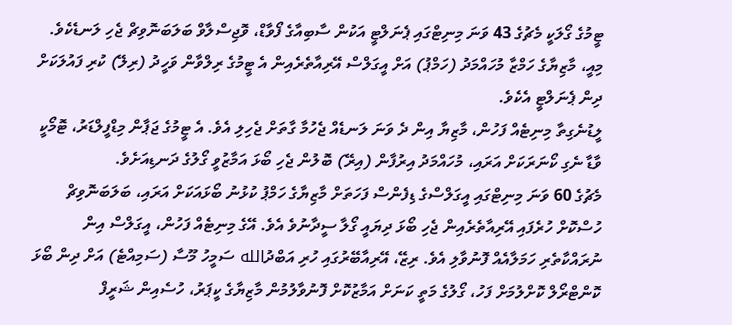ޓީމުގެ ގޯލަކީ މެޗުގެ 43 ވަނަ މިނިޓްގައި ޕެނަލްޓީ އަކުން ސާބިއާގެ ފޯވާޑް، ވޮޖިސްލާވް ބަލަބަނޮވިޗް ޖެހި ލަނޑެކެވެ. މިއީ، މާޒިޔާގެ ހަމްޒާ މުހައްމަދު (ހަމްޕު) އަށް އީގަލްސް އޭރިއާތެރެއިން އެ ޓީމުގެ ރިލްވާން ވަހީދު (ރިލޭ) ކުރި ފައުލަކަށް ދިން ޕެނަލްޓީ އެކެވެ.
ލީޑުނެގިތާ މިނިޓެއް ފަހުން، މާޒިޔާ އިން ދެ ވަނަ ލަނޑެއް ޖެހުމާ ގާތަށް ޖެހިލި އެވެ. އެ ޓީމުގެ ޖަޕާން މިޑްފީލްޑަރު، ޓޮމޯކީ ވާޑާ ނެގި ކޯނަރަކަށް އަރައި، މުހައްމަދު އިރުފާން (އިރޭ) ބޮލުން ޖެހި ބޯޅަ އަމާޒުވީ ގޯލުގެ ދަނޑިއަށެވެ.
މެޗުގެ 60 ވަނަ މިނިޓްގައި އީގަލްސްގެ ޑިފެންސް ފަހަތަށް މާޒިޔާގެ ހަމްޕު ކުޅުނު ބޯޅައަކަށް އަރައި، ބަލަބަނޮވިޗް ހުސްކޮށް ހުރެފައި އޭރިއާތެރެއިން ޖެހި ބޯޅަ ދިޔައީ ގޯލާ ސީދާނުވެ އެވެ. އޭގެ މިނިޓެއް ފަހުން، އީގަލްސް އިން ނުރައްކާތެރި ހަމަލާއެއް ފޮނުވާލި އެވެ. ރިޒޭ، އޭރިއާބޭރުގައި ހުރި އަބްދުالله ސަމީހު މޫސާ (ސަމިއްޓެ) އަށް ދިން ބޯޅަ ކޮންޓްރޯލް ކޮށްލުމަށް ފަހު، ގޯލުގެ މަތީ ކަނަށް އަމާޒުކޮށް ފޮނުވާލުމުން މާޒިޔާގެ ކީޕަރު، ހުސެއިން ޝަރީފް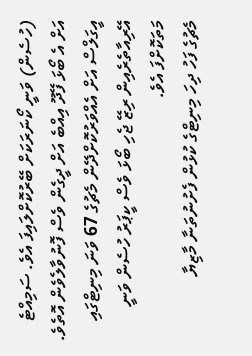(ހުސެން) ވަނީ ކޯނަރަކަށް ބޭރުކޮށްލައިފަ އެވެ. ސަމިއްޓެ އަށް އެ ބޯޅަ ފޭދޫ އިއްބެ އަށް ދީގެން ވެސް ފޮނުވާލެވެން އޮތެވެ.
އީގަލްސް އަށް އެއްވަރުކޮށްދޭން މެޗުގެ 67 ވަނަ މިނިޓްގައި އޭރިއާތެރެއިން ރިޒޭ ޖެހި ބޯޅަ ވެސް ކީޕަރު ހުސެން ވަނީ މަތަކޮށްފަ އެވެ.
މެޗުގެ ފަހު ދިހަ މިނިޓްގެ ކުޅުން ފެށުނުތަނާ މާޒިޔާ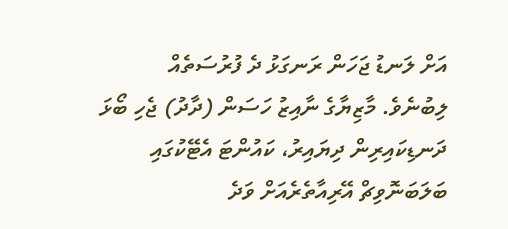އަށް ލަނޑު ޖަހަން ރަނގަޅު ދެ ފުރުސަތެއް ލިބުނެވެ. މާޒިޔާގެ ނާއިޒު ހަސަން (ދާދު) ޖެހި ބޯޅަ ދަނޑިކައިރިން ދިޔައިރު، ކައުންޓަ އެޓޭކުގައި ބަލަބަނޮވިޗް އޭރިއާތެރެއަށް ވަދެ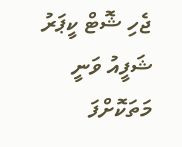ޖެހި ޝޮޓް ކީޕަރު ޝަފީއު ވަނީ މަތަކޮށްފަ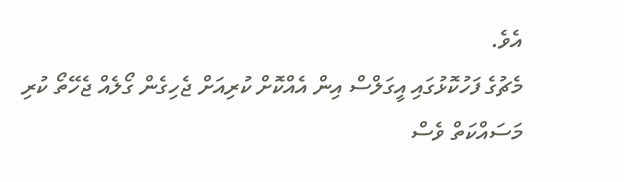އެވެ.
މެޗުގެ ފަހުކޮޅުގައި އީގަލްސް އިން އެއްކޮށް ކުރިއަށް ޖެހިގެން ގޯލެއް ޖެހޭތޯ ކުރި މަސައްކަތް ވެސް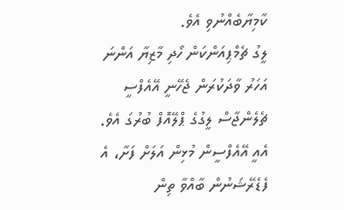ކާމިޔާބެއްނުވި އެވެ.
ލީގު ޗެމްޕިއަންކަން ހޯދި މާޒިޔާ އަންނަ އަހަރު ވާދަކުރަން ޖެހޭނީ އޭއެފްސީ ޗެލެންޖާސް ލީގުގެ ޕްލޭއޮފް ބުރުގަ އެވެ. އެއީ އޭއެފްސީން މުޅިން އަލަށް ފަށާ، އެ ފެޑެރޭޝަނުން ބާއްވާ ތިން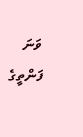ވަނަ ފަންތީގެ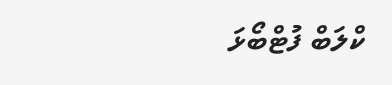ކްލަބް ފުޓްބޯޅަ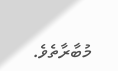މުބާރާތެވެ.